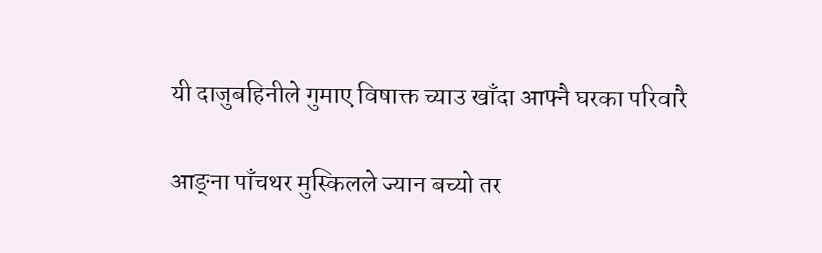यी दाजुबहिनीले गुमाए विषाक्त च्याउ खाँदा आफ्नै घरका परिवारै

आङ्ना पाँचथर मुस्किलले ज्यान बच्यो तर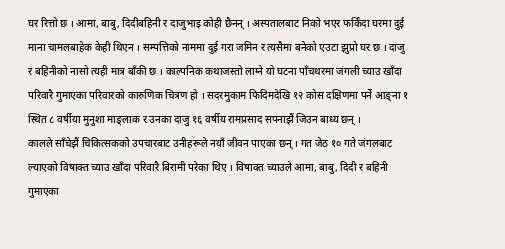घर रित्तो छ । आमा, बाबु, दिदीबहिनी र दाजुभाइ कोही छैनन् । अस्पतालबाट निको भएर फर्किंदा घरमा दुई माना चामलबाहेक केही थिएन । सम्पत्तिको नाममा दुई गरा जमिन र त्यसैमा बनेको एउटा झुप्रो घर छ । दाजु र बहिनीको नासो त्यही मात्र बाँकी छ । काल्पनिक कथाजस्तो लाग्ने यो घटना पाँचथरमा जंगली च्याउ खाँदा परिवारै गुमाएका परिवारको कारुणिक चित्रण हो । सदरमुकाम फिदिमदेखि १२ कोस दक्षिणमा पर्ने आङ्ना १ स्थित ८ वर्षीया मुनुशा माङ्लाक र उनका दाजु १६ वर्षीय रामप्रसाद सपनाझैं जिउन बाध्य छन् ।
कालले साँचेझैं चिकित्सकको उपचारबाट उनीहरूले नयाँ जीवन पाएका छन् । गत जेठ १० गते जंगलबाट ल्याएको विषाक्त च्याउ खाँदा परिवारै बिरामी परेका थिए । विषाक्त च्याउले आमा, बाबु, दिदी र बहिनी गुमाएका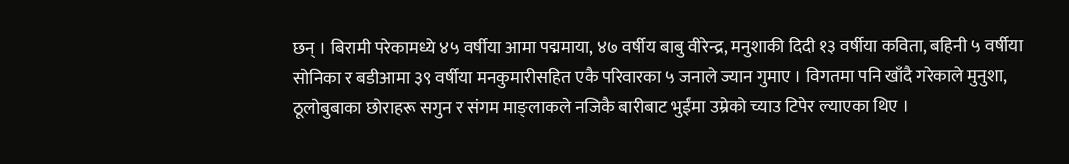छन् । बिरामी परेकामध्ये ४५ वर्षीया आमा पद्ममाया, ४७ वर्षीय बाबु वीरेन्द्र, मनुशाकी दिदी १३ वर्षीया कविता, बहिनी ५ वर्षीया सोनिका र बडीआमा ३९ वर्षीया मनकुमारीसहित एकै परिवारका ५ जनाले ज्यान गुमाए । विगतमा पनि खाँदै गरेकाले मुनुशा, ठूलोबुबाका छोराहरू सगुन र संगम माङ्लाकले नजिकै बारीबाट भुईंमा उम्रेको च्याउ टिपेर ल्याएका थिए ।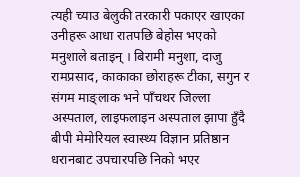त्यही च्याउ बेलुकी तरकारी पकाएर खाएका उनीहरू आधा रातपछि बेहोस भएको मनुशाले बताइन् । बिरामी मनुशा, दाजु रामप्रसाद, काकाका छोराहरू टीका, सगुन र संगम माङ्लाक भने पाँचथर जिल्ला अस्पताल, लाइफलाइन अस्पताल झापा हुँदै बीपी मेमोरियल स्वास्थ्य विज्ञान प्रतिष्ठान धरानबाट उपचारपछि निको भएर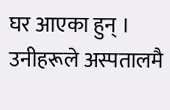घर आएका हुन् । उनीहरूले अस्पतालमै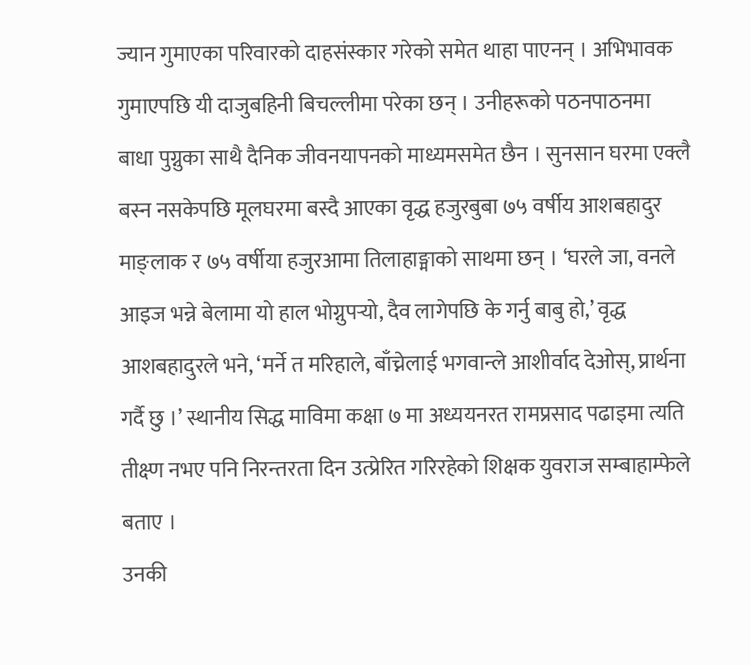ज्यान गुमाएका परिवारको दाहसंस्कार गरेको समेत थाहा पाएनन् । अभिभावक गुमाएपछि यी दाजुबहिनी बिचल्लीमा परेका छन् । उनीहरूको पठनपाठनमा बाधा पुग्नुका साथै दैनिक जीवनयापनको माध्यमसमेत छैन । सुनसान घरमा एक्लै बस्न नसकेपछि मूलघरमा बस्दै आएका वृद्ध हजुरबुबा ७५ वर्षीय आशबहादुर माङ्लाक र ७५ वर्षीया हजुरआमा तिलाहाङ्माको साथमा छन् । ‘घरले जा, वनले आइज भन्ने बेलामा यो हाल भोग्नुपर्‍यो, दैव लागेपछि के गर्नु बाबु हो,’ वृद्ध आशबहादुरले भने, ‘मर्ने त मरिहाले, बाँच्नेलाई भगवान्ले आशीर्वाद देओस्, प्रार्थना गर्दै छु ।’ स्थानीय सिद्ध माविमा कक्षा ७ मा अध्ययनरत रामप्रसाद पढाइमा त्यति तीक्ष्ण नभए पनि निरन्तरता दिन उत्प्रेरित गरिरहेको शिक्षक युवराज सम्बाहाम्फेले बताए ।
उनकी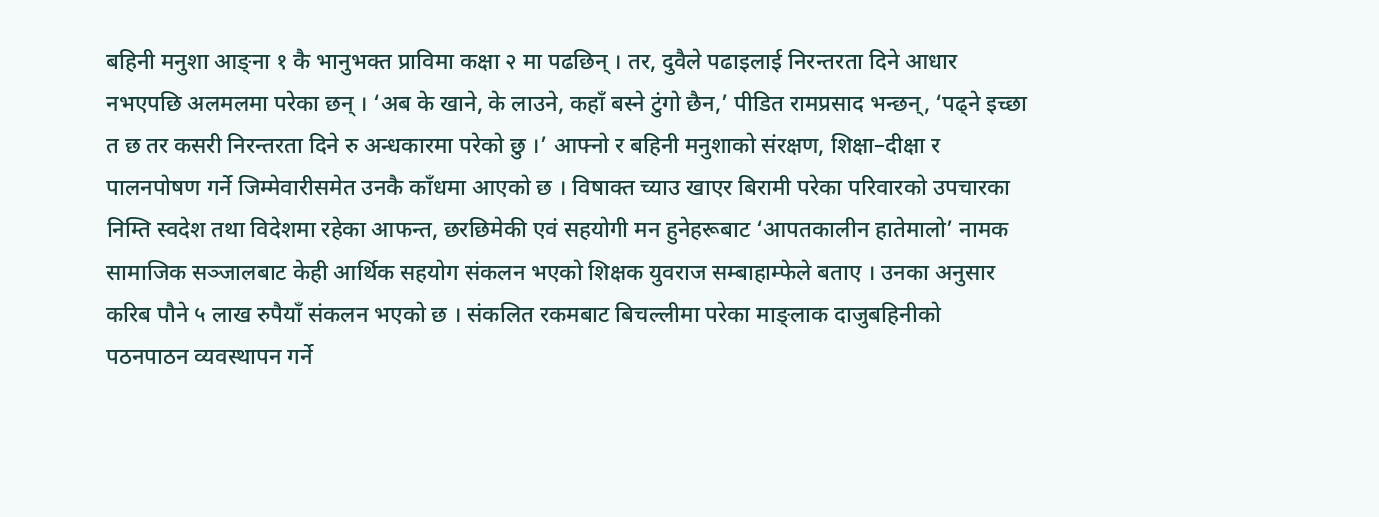बहिनी मनुशा आङ्ना १ कै भानुभक्त प्राविमा कक्षा २ मा पढछिन् । तर, दुवैले पढाइलाई निरन्तरता दिने आधार नभएपछि अलमलमा परेका छन् । ‘अब के खाने, के लाउने, कहाँ बस्ने टुंगो छैन,’ पीडित रामप्रसाद भन्छन्, ‘पढ्ने इच्छा त छ तर कसरी निरन्तरता दिने रु अन्धकारमा परेको छु ।’ आफ्नो र बहिनी मनुशाको संरक्षण, शिक्षा–दीक्षा र पालनपोषण गर्ने जिम्मेवारीसमेत उनकै काँधमा आएको छ । विषाक्त च्याउ खाएर बिरामी परेका परिवारको उपचारका निम्ति स्वदेश तथा विदेशमा रहेका आफन्त, छरछिमेकी एवं सहयोगी मन हुनेहरूबाट ‘आपतकालीन हातेमालो’ नामक सामाजिक सञ्जालबाट केही आर्थिक सहयोग संकलन भएको शिक्षक युवराज सम्बाहाम्फेले बताए । उनका अनुसार करिब पौने ५ लाख रुपैयाँ संकलन भएको छ । संकलित रकमबाट बिचल्लीमा परेका माङ्लाक दाजुबहिनीको पठनपाठन व्यवस्थापन गर्ने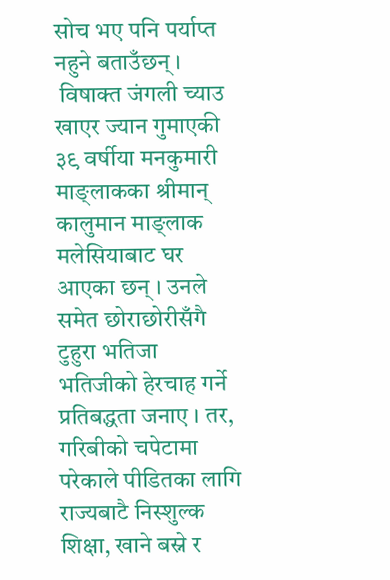सोच भए पनि पर्याप्त नहुने बताउँछन् ।
 विषाक्त जंगली च्याउ खाएर ज्यान गुमाएकी ३९ वर्षीया मनकुमारी माङ्लाकका श्रीमान् कालुमान माङ्लाक मलेसियाबाट घर आएका छन् । उनले समेत छोराछोरीसँगै टुहुरा भतिजा भतिजीको हेरचाह गर्ने प्रतिबद्धता जनाए । तर, गरिबीको चपेटामा परेकाले पीडितका लागि राज्यबाटै निस्शुल्क शिक्षा, खाने बस्ने र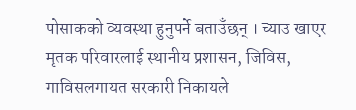पोसाकको व्यवस्था हुनुपर्ने बताउँछन् । च्याउ खाएर मृतक परिवारलाई स्थानीय प्रशासन, जिविस, गाविसलगायत सरकारी निकायले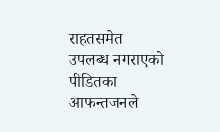राहतसमेत उपलब्ध नगराएको पीडितका आफन्तजनले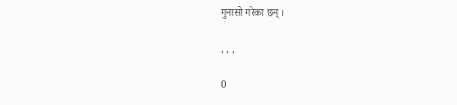गुनासो गरेका छन् ।

, , ,

0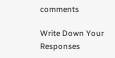comments

Write Down Your Responses